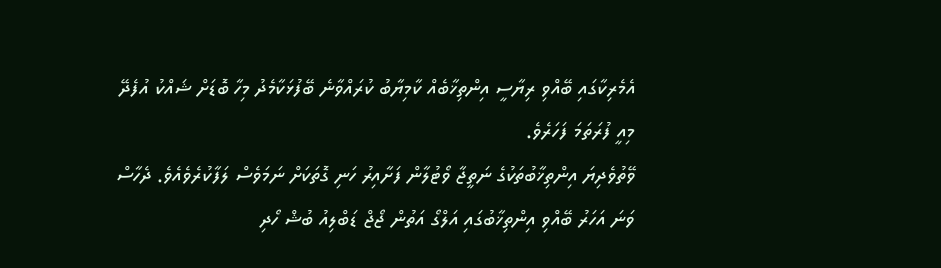އެމެރިކާގައި ބޭއްވި ރިޔާސީ އިންތިޚާބެއް ކާމިޔާބު ކުރައްވާނެ ބޭފުޅަކާމެދު މިހާ ބޮޑަށް ޝައްކު އުފެދޭ މިއީ ފުރަތަމަ ފަހަރެވެ.
ވޭތުވެދިޔަ އިންތިޚާބުތަކުގެ ނަތީޖާ ވޯޓުލާން ފަށާއިރު ހަނި ގޮތަކަށް ނަމަވެސް ލަފާކުރެވެއެވެ. ދެހާސް ވަނަ އަހަރު ބޭއްވި އިންތިޚާބުގައި އަލްގޯ އަތުން ޖޯޖް ޑަބްލިއު ބުޝް ހޯދި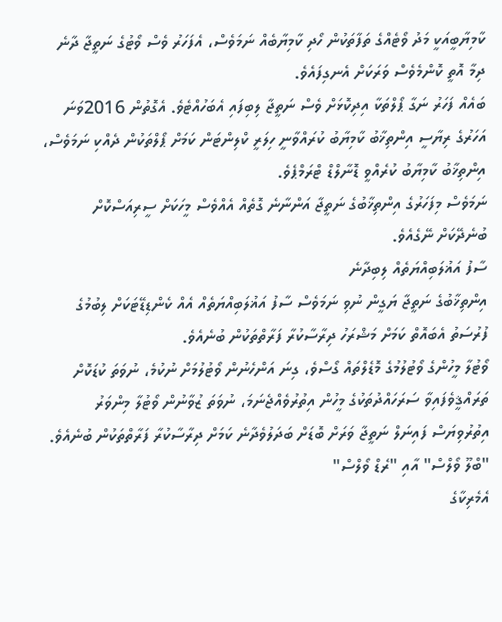ކާމިޔާބީއަކީ މަދު ވޯޓެއްގެ ތަފާތަކުން ހޯދި ކާމިޔާބެއް ނަމަވެސް، އެފަހަރު ވެސް ވޯޓުގެ ނަތީޖާ ދާނެ ދިމާ އޮތީ ކޮންމެވެސް ވަރަކަށް އެނގިފައެވެ.
ބައެއް ފަހަރު ނަގާ ޕޯލްތަކާ އިދިކޮޅަށް ވެސް ނަތީޖާ ލިބިފައި އެބަހުއްޓެވެ. އެގޮތުން 2016ވަނަ އަހަރުގެ ރިޔާސީ އިންތިޚާބު ކާމިޔާބު ކުރައްވާނީ ހިލަރީ ކްލިންޓަން ކަމަށް ޕޯލްތަކުން ދެއްކި ނަމަވެސް، އިންތިޚާބު ކާމިޔާބު ކުރެއްވީ ޑޮނާލްޑް ޓްރަމްޕެވެ.
ނަމަވެސް މިފަހަރުގެ އިންތިޚާބުގެ ނަތީޖާ އަންނާނެ ގޮތެއް އެއްވެސް މީހަކަށް ސީރިއަސްކޮށް ބުނެދޭކަށް ނޭގެއެވެ.
ސާފު އަޣުލަބިއްޔަތެއް ލިބިދާނެ
އިންތިޚާބުގެ ނަތީޖާ ޔަގީން ނުވި ނަމަވެސް ސާފު އަޣުލަބިއްޔަތެއް އެއް ކެންޑިޑޭޓަކަށް ލިބުމުގެ ފުރުސަތު އެބައޮތް ކަމަށް މަޝްރަހު ދިރާސާކުރާ ފަރާތްތަކުން ބުނެއެވެ.
ވޯޓުލާ މީހުންގެ ވޯޓުލުމުގެ މޮޑެލްތައް ގޯސްވެ، ގިނަ އަންހެނުން ވޯޓުލުމަށް ނުކުމެ، ނުވަތަ ކުޑަކޮށް ތަރައްޤީވެފައިވާ ސަރަހައްދުތަކުގެ މީހުން އިތުރުވެއްޖެނަމަ، ނުވަތަ ޒުވާނުން ވޯޓުލާ މިންވަރު އިތުރުވިޔަސް ފައިނަލް ނަތީޖާ ވަރަށް ބޮޑަށް ބަދަލުވެދާނެ ކަމަށް ދިރާސާކުރާ ފަރާތްތަކުން ބުނެއެވެ.
"ބްލޫ ވޯލްސް" އާއި "ރެޑް ވޯލްސް"
އެމެރިކާގެ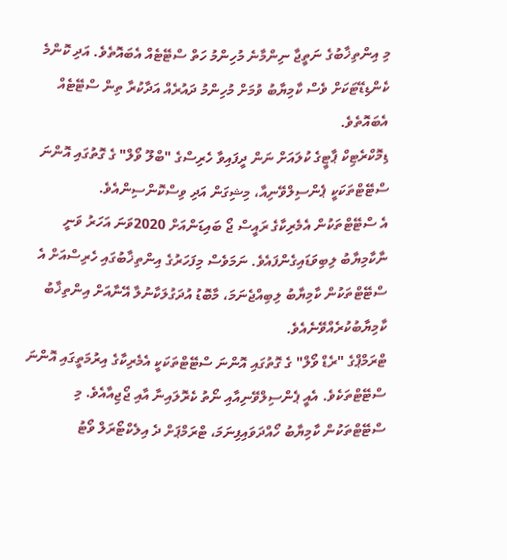މި އިންތިޚާބުގެ ނަތީޖާ ނިންމާނެ މުހިންމު ހަތް ސްޓޭޓެއް އެބައޮތެވެ. އަދި ކޮންމެ ކެންޑިޑޭޓަކަށް ވެސް ކާމިޔާބު ވުމަށް މުހިންމު ދައުރެއް އަދާކުރާ ތިން ސްޓޭޓެއް އެބައޮތެވެ.
ޑިމޮކްރެޓިކް ޕާޓީގެ ކުލައަށް ނަން ދީފައިވާ ހެރިސްގެ "ބްލޫ ވޯލް" ގެ ގޮތުގައި އޮންނަ ސްޓޭޓްތަކަކީ ޕެންސިލްވޭނިއާ، މިޝިގަން އަދި ވިސްކޮންސިންއެވެ.
އެ ސްޓޭޓްތަކުން އެމެރިކާގެ ރައީސް ޖޯ ބައިޑަންއަށް 2020ވަނަ އަހަރު ވަނީ ނާކާމިޔާބު ލިބިވަޑައިގެންފައެވެ. ނަމަވެސް މިފަހަރުގެ އިންތިޚާބުގައި ހެރިސްއަށް އެ ސްޓޭޓްތަކުން ކާމިޔާބު ލިބިއްޖެނަމަ، މާބޮޑު އުދަގުލަކާނުލާ އޭނާއަށް އިންތިޚާބު ކާމިޔާބުކުރެއްވޭނެއެވެ.
ޓްރަމްޕްގެ "ރެޑް ވޯލް" ގެ ގޮތުގައި އޮންނަ ސްޓޭޓްތަކަކީ އެމެރިކާގެ އިރުމަތީގައި އޮންނަ ސްޓޭޓްތަކެވެ. އެއީ ޕެންސިލްވޭނިއާއި ނޯތު ކެރޮލައިނާ އާއި ޖޯޖިއާއެވެ. މި ސްޓޭޓްތަކުން ކާމިޔާބު ހޯއްދަވައިފިނަމަ، ޓްރަމްޕަށް ދެ އިލެކްޓޯރަލް ވޯޓު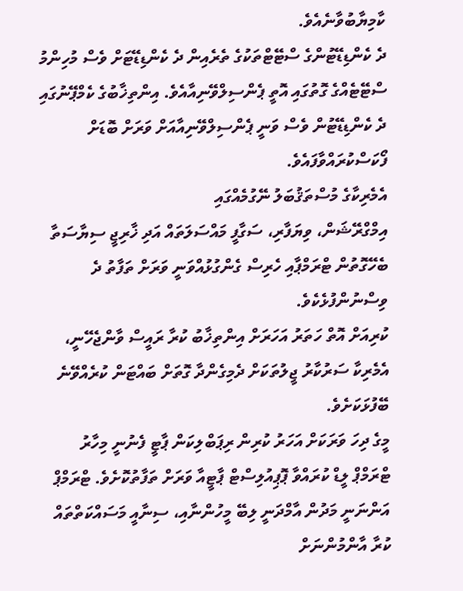ކާމިޔާބުވާނެއެވެ.
ދެ ކެންޑިޑޭޓުންގެ ސްޓޭޓްތަކުގެ ތެރެއިން ދެ ކެންޑިޑޭޓަށް ވެސް މުހިންމު ސްޓޭޓެއްގެ ގޮތުގައި އޮތީ ޕެންސިލްވޭނިއާއެވެ. އިންތިޚާބުގެ ކެމްޕޭނުގައި ދެ ކެންޑިޑޭޓުން ވެސް ވަނީ ޕެންސިލްވޭނިއާއަށް ވަރަށް ބޮޑަށް ފޯކަސްކުރައްވާފައެވެ.
އެމެރިކާގެ މުސްތަޤުބަލު ނޭގުމެއްގައި
އިމްގްރޭޝަން، ވިޔަފާރި، ސަގާފީ މައްސަލަތައް އަދި ޚާރިޖީ ސިޔާސަތާ ބެހޭގޮތުން ޓްރަމްޕާއި ހެރިސް ގެންގުޅުއްވަނީ ވަރަށް ތަފާތު ދެ ވިސްނުންފުޅެކެވެ.
ކުރިއަށް އޮތް ހަތަރު އަހަރަށް އިންތިޚާބު ކުރާ ރައީސް ވާންޖެހޭނީ، އެމެރިކާ ސަރުކާރު ޖީލުތަކަށް ދެމިގެންދާ ގޮތަށް ބައްޓަން ކުރެއްވޭނެ ބޭފުޅަކަށެވެ.
މީގެ ދިހަ ވަރަކަށް އަހަރު ކުރިން ރިޕަބްލިކަން ޕާޓީ ފެނުނީ މިހާރު ޓްރަމްޕް ލީޑް ކުރައްވާ ޕޮޕިއުލިސްޓް ޕާޓީއާ ވަރަށް ތަފާތުކޮށެވެ. ޓްރަމްޕް އަންނަނީ މަދުން އާމްދަނީ ލިބޭ މީހުންނާއި، ސިނާއީ މަސައްކަތްތައް ކުރާ އާންމުންނަށް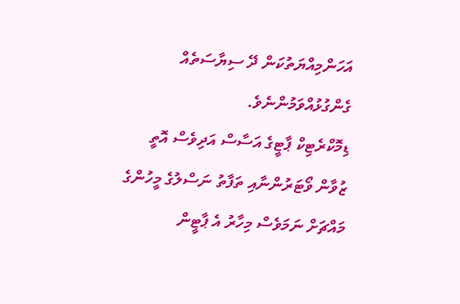އަހަންމިއްޔަތުކަން ދޭ ސިޔާސަތެއް ގެންގުޅުއްވަމުންނެވެ.
ޑިމޮކްރެޓިކް ޕާޓީގެ އަސާސް އަދިވެސް އޮތީ ޒުވާން ވޯޓަރުންނާއި ތަފާތު ނަސްލުގެ މީހުންގެ މައްޗަށް ނަމަވެސް މިހާރު އެ ޕާޓީން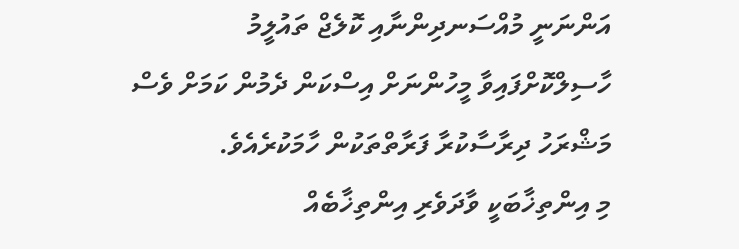އަންނަނީ މުއްސަނދިންނާއި ކޮލެޖް ތައުލީމު ހާސިލްކޮށްފައިވާ މީހުންނަށް އިސްކަން ދެމުން ކަމަށް ވެސް މަޝްރަހު ދިރާސާކުރާ ފަރާތްތަކުން ހާމަކުރެއެވެ.
މި އިންތިޚާބަކީ ވާދަވެރި އިންތިޚާބެއް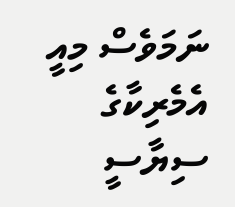ނަމަވެސް މިއީ އެމެރިކާގެ ސިޔާސީ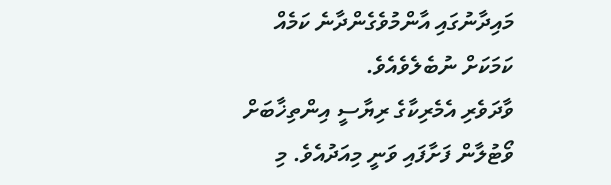މައިދާނުގައި އާންމުވެގެންދާނެ ކަމެއް ކަމަކަށް ނުބެލެވެއެވެ.
ވާދަވެރި އެމެރިކާގެ ރިޔާސީ އިންތިޚާބަށް ވޯޓުލާން ފަށާފައި ވަނީ މިއަދުއެވެ. މި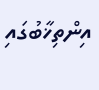އިންތިޚާބުގައި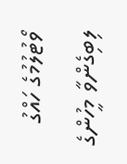ވޯޓުލުމުގެ ހައްގު ލިބިގެންވާ މީހުންގެ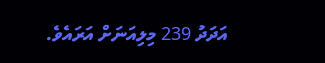އަދަދު 239 މިލިއަނަށް އަރައެވެ.